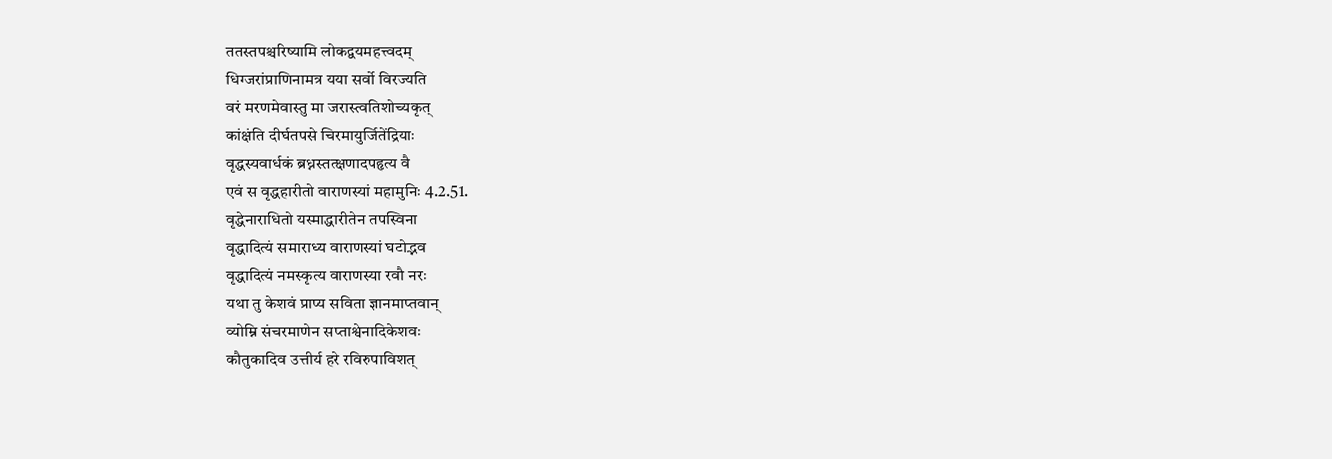ततस्तपश्चरिष्यामि लोकद्वयमहत्त्वदम्
धिग्जरांप्राणिनामत्र यया सर्वो विरज्यति
वरं मरणमेवास्तु मा जरास्त्वतिशोच्यकृत्
कांक्षंति दीर्घतपसे चिरमायुर्जितेंद्रियाः
वृद्धस्यवार्धकं ब्रध्नस्तत्क्षणादपहृत्य वै
एवं स वृद्धहारीतो वाराणस्यां महामुनिः 4.2.51.
वृद्धेनाराधितो यस्माद्धारीतेन तपस्विना
वृद्धादित्यं समाराध्य वाराणस्यां घटोद्भव
वृद्धादित्यं नमस्कृत्य वाराणस्या रवौ नरः
यथा तु केशवं प्राप्य सविता ज्ञानमाप्तवान्
व्योम्नि संचरमाणेन सप्ताश्वेनादिकेशवः
कौतुकादिव उत्तीर्य हरे रविरुपाविशत्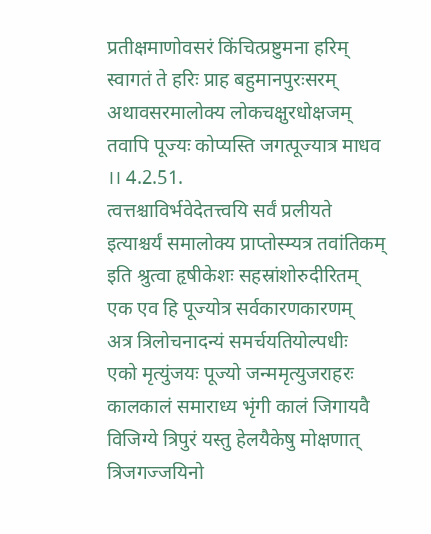प्रतीक्षमाणोवसरं किंचित्प्रष्टुमना हरिम्
स्वागतं ते हरिः प्राह बहुमानपुरःसरम्
अथावसरमालोक्य लोकचक्षुरधोक्षजम्
तवापि पूज्यः कोप्यस्ति जगत्पूज्यात्र माधव ।। 4.2.51.
त्वत्तश्चाविर्भवेदेतत्त्वयि सर्वं प्रलीयते
इत्याश्चर्यं समालोक्य प्राप्तोस्म्यत्र तवांतिकम्
इति श्रुत्वा हृषीकेशः सहस्रांशोरुदीरितम्
एक एव हि पूज्योत्र सर्वकारणकारणम्
अत्र त्रिलोचनादन्यं समर्चयतियोल्पधीः
एको मृत्युंजयः पूज्यो जन्ममृत्युजराहरः
कालकालं समाराध्य भृंगी कालं जिगायवै
विजिग्ये त्रिपुरं यस्तु हेलयैकेषु मोक्षणात्
त्रिजगज्जयिनो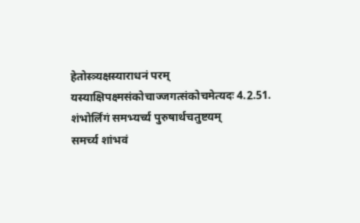हेतोस्त्र्यक्षस्याराधनं परम्
यस्याक्षिपक्ष्मसंकोचाज्जगत्संकोचमेत्यदः 4.2.51.
शंभोर्लिंगं समभ्यर्च्य पुरुषार्थचतुष्टयम्
समर्च्य शांभवं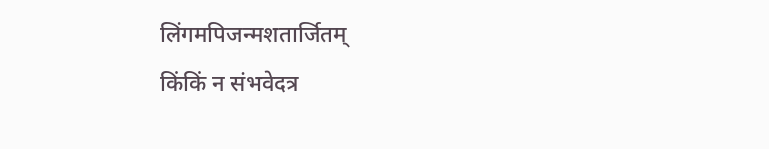लिंगमपिजन्मशतार्जितम्
किंकिं न संभवेदत्र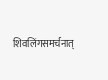शिवलिंगसमर्चनात्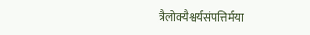त्रैलोक्यैश्वर्यसंपत्तिर्मया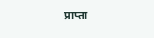प्राप्ता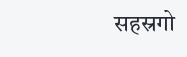सहस्रगो